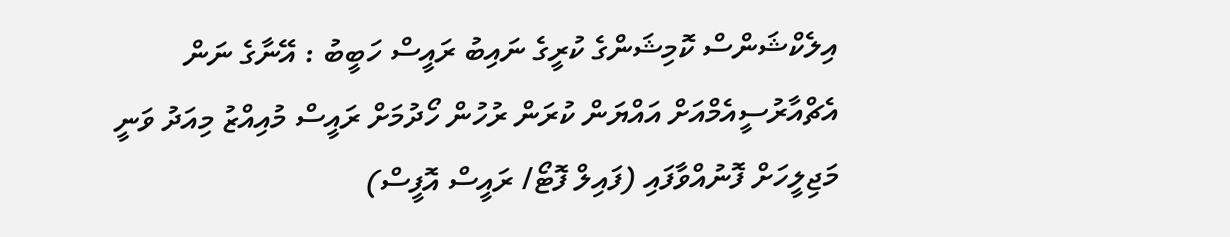އިލެކްޝަންސް ކޮމިޝަންގެ ކުރީގެ ނައިބު ރައީސް ހަބީބު : އޭނާގެ ނަން އެޗްއާރުސީއެމްއަށް އައްޔަން ކުރަން ރުހުން ހޯދުމަށް ރައީސް މުއިއްޒު މިއަދު ވަނީ މަޖިލީހަށް ފޮނުއްވާފައި (ފައިލް ފޮޓޯ/ ރައީސް އޮފީސް)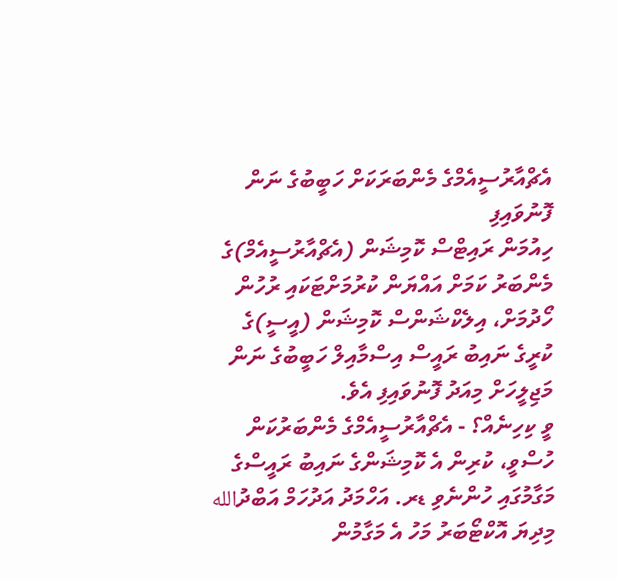އެޗްއާރުސީއެމްގެ މެންބަރަކަށް ހަބީބުގެ ނަން ފޮނުވައިފި
ހިއުމަން ރައިޓްސް ކޮމިޝަން (އެޗްއާރުސީއެމް)ގެ މެންބަރު ކަމަށް އައްޔަން ކުރުމަށްޓަކައި ރުހުން ހޯދުމަށް، އިލެކްޝަންސް ކޮމިޝަން (އީސީ)ގެ ކުރީގެ ނައިބު ރައީސް އިސްމާއިލް ހަބީބުގެ ނަން މަޖިލީހަށް މިއަދު ފޮނުވައިފި އެވެ.
ވީ ކިހިނެއް؟ - އެޗްއާރުސީއެމްގެ މެންބަރުކަން ހުސްވީ، ކުރިން އެ ކޮމިޝަންގެ ނައިބު ރައީސްގެ މަގާމުގައި ހުންނެވި ޑރ. އަހްމަދު އަދުހަމް އަބްދުالله މިދިޔަ އޮކްޓޯބަރު މަހު އެ މަގާމުން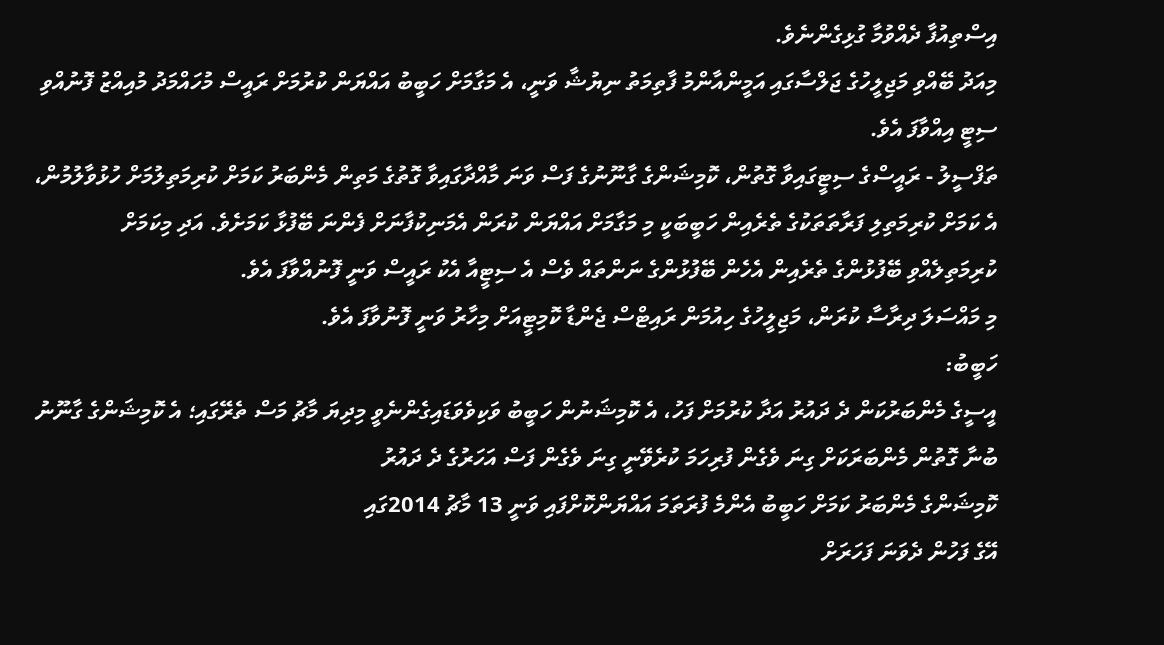އިސްތިއުފާ ދެއްވުމާ ގުޅިގެންނެވެ.
މިއަދު ބޭއްވި މަޖިލީހުގެ ޖަލްސާގައި އަމީންއާންމު ފާތިމަތު ނިޔުޝާ ވަނީ، އެ މަގާމަށް ހަބީބު އައްޔަން ކުރުމަށް ރައީސް މުހައްމަދު މުއިއްޒު ފޮނުއްވި ސިޓީ އިއްވާފަ އެވެ.
ތަފްސީލު - ރައީސްގެ ސިޓީގައިވާ ގޮތުން، ކޮމިޝަންގެ ގާނޫނުގެ ފަސް ވަނަ މާއްދާގައިވާ ގޮތުގެ މަތިން މެންބަރު ކަމަށް ކުރިމަތިލުމަށް ހުޅުވާލުމުން، އެ ކަމަށް ކުރިމަތިލި ފަރާތަތަކުގެ ތެރެއިން ހަބީބަކީ މި މަގާމަށް އައްޔަން ކުރަން އެމަނިކުފާނަށް ފެންނަ ބޭފުޅާ ކަމަށެވެ. އަދި މިކަމަށް ކުރިމަތިލެއްވި ބޭފުޅުންގެ ތެރެއިން އެހެން ބޭފުޅުންގެ ނަންތައް ވެސް އެ ސިޓީއާ އެކު ރައީސް ވަނީ ފޮނުއްވާފަ އެވެ.
މި މައްސަލަ ދިރާސާ ކުރަން، މަޖިލީހުގެ ހިއުމަން ރައިޓްސް ޖެންޑާ ކޮމިޓީއަށް މިހާރު ވަނީ ފޮނުވާފަ އެވެ.
ހަބީބު:
އީސީގެ މެންބަރުކަން ދެ ދައުރު އަދާ ކުރުމަށް ފަހު، އެ ކޮމިޝަނުން ހަބީބު ވަކިވެވަޑައިގެންނެވީ މިދިޔަ މާޗު މަސް ތެރޭގައި؛ އެ ކޮމިޝަންގެ ގާނޫނު ބުނާ ގޮތުން މެންބަރަކަށް ގިނަ ވެގެން ފުރިހަމަ ކުރެވޭނީ ގިނަ ވެގެން ފަސް އަހަރުގެ ދެ ދައުރު
ކޮމިޝަންގެ މެންބަރު ކަމަށް ހަބީބު އެންމެ ފުރަތަމަ އައްޔަންކޮށްފައި ވަނީ 13 މާޗު 2014ގައި
އޭގެ ފަހުން ދެވަނަ ފަހަރަށް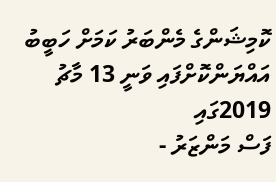ކޮމިޝަންގެ މެންބަރު ކަމަށް ހަބީބު އައްޔަންކޮށްފައި ވަނީ 13 މާޗު 2019ގައި
ފަސް މަންޒަރު -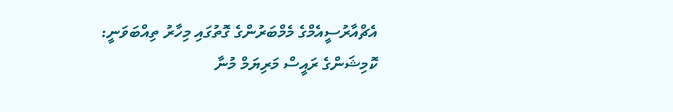އެޗްއާރުސީއެމްގެ މެމްބަރުންގެ ގޮތުގައި މިހާރު ތިއްބަވަނީ:
ކޮމިޝަންގެ ރައީސް މަރިޔަމް މުނާ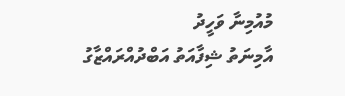މުއުމިނާ ވަހީދު
އާމިނަތު ޝިފާއަތު އަބްދުއްރައްޒާގު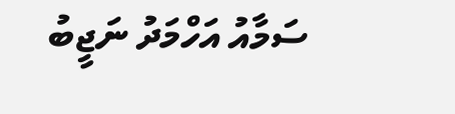ސަމާއު އަހްމަދު ނަޖީބު